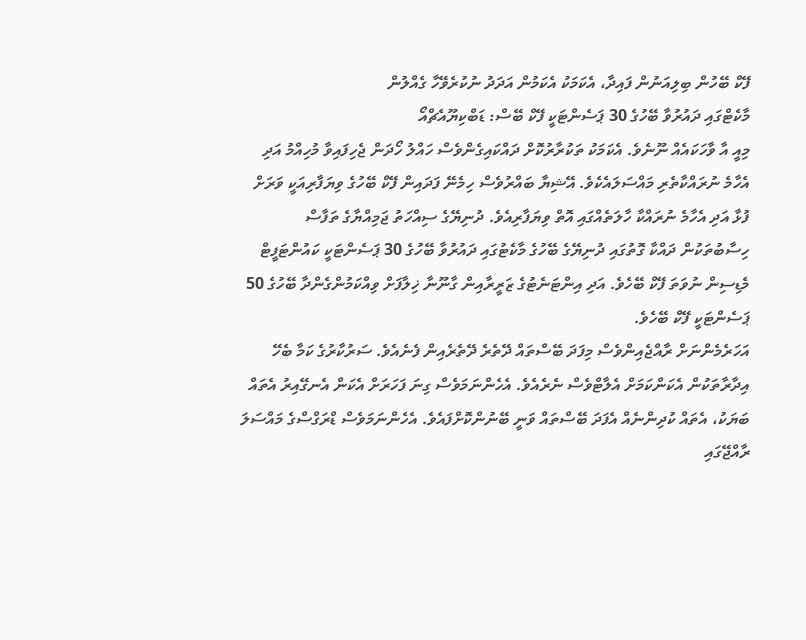ފޭކް ބޭހުން ބިލިއަނުން ފައިދާ، އެކަމަކު އެކަމުން އަދަދު ނުކުރެވޭހާ ގެއްލުން
މާކެޓްގައި ދައުރުވާ ބޭހުގެ 30 ޕަސެންޓަކީ ފޭކް ބޭސް: ޑަބްކިޔޫއެޗްއޯ
މިއީ އާ ވާހަކައެއް ނޫނެވެ. އެކަމަކު ތަކުރާރުކޮށް ދައްކައިގެންވެސް ހައްލު ހޯދަން ޖެހިފައިވާ މުހިއްމު އަދި އެހާމެ ނުރައްކާތެރި މައްސަލައެކެވެ. އޭޝިޔާ ބައްރުވެސް ހިމެނޭ ފަދައިން ފޭކް ބޭހުގެ ވިޔަފާރިއަކީ ވަރަށް ފުޅާ އަދި އެހާމެ ނުރައްކާ ހާލަތެއްގައި އޮތް ވިޔަފާރިއެވެ. ދުނިޔޭގެ ސިއްހަތު ޖަމިއްޔާގެ ތަފާސް ހިސާބުތަކުން ދައްކާ ގޮތުގައި ދުނިޔޭގެ ބޭހުގެ މާކެޓުގައި ދައުރުވާ ބޭހުގެ 30 ޕަސެންޓަކީ ކައުންޓަފީޓް މެޑިސިން ނުވަތަ ފޭކް ބޭހެވެ. އަދި އިންޓަނެޓުގެ ޒަރީރާއިން ގާނޫނާ ޚިލާފަށް ވިއްކަމުންގެންދާ ބޭހުގެ 50 ޕަސެންޓަކީ ފޭކް ބޭހެވެ.
އަހަރެމެންނަށް ރާއްޖެއިންވެސް މިފަދަ ބޭސްތައް ދޭތެރެ ދޭތެރެއިން ފެނެއެވެ. ސަރުކާރުގެ ކަމާ ބެހޭ އިދާރާތަކުން އެކަންކަމަށް އެލާޓްވެސް ނެރެއެވެ. އެހެންނަމަވެސް ގިނަ ފަހަރަށް އެކަން އެނގޭއިރު އެތައް ބަޔަކު، އެތައް ކުދިންނެއް އެފަދަ ބޭސްތައް ވަނީ ބޭނުންކޮށްފައެވެ. އެހެންނަމަވެސް ޑްރަގްސްގެ މައްސަލަ ރާއްޖޭގައި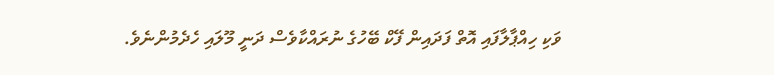ވަކި ހިއްޕާލާފައި އޮތް ފަދައިން ފޭކް ބޭހުގެ ނުރައްކާވެސް ދަނީ މޫލައި ހެދެމުންނެވެ.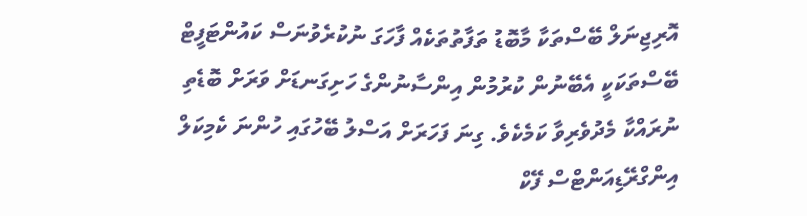އޮރިޖިނަލް ބޭސްތަކާ މާބޮޑު ތަފާތުތަކެއް ފާހަގަ ނުކުރެވުނަސް ކައުންޓަފީޓް ބޭސްތަކަކީ އެބޭނުން ކުރުމުން އިންސާނުންގެ ހަށިގަނޑަށް ވަރަށް ބޮޑެތި ނުރައްކާ މެދުވެރިވާ ކަމެކެވެ. ގިނަ ފަހަރަށް އަސްލު ބޭހުގައި ހުންނަ ކެމިކަލް އިންގްރޭޑިއަންޓްސް ފޭކް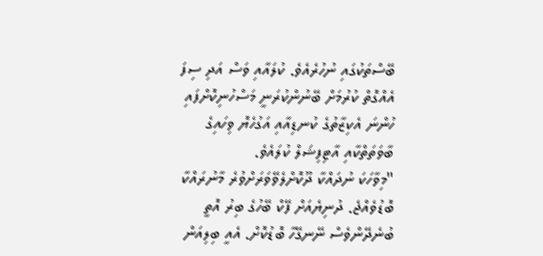ބޭސްތަކުގައި ނުހުރެއެވެ. ކުލައާއި ވަސް އަދި ސިފަ އެއްގޮތް ކުރުމަށް ބޭނުންކުރަނީ މަސްހުނިކޮށްފައި ހުންނަ އެކިޒާތުގެ ކުނޑިއާއި އަގުހެޔޮ ވިހައިގެ ބާވަތަތްކާއި އާޓިފިޝަލް ކުލައެވެ.
"މިވާހަކަ ނުދައްކާ ދޫކޮށްލެވޭވަރަށްވުރެ މާނުރައްކާ ބޮޑުވެއްޖެ. ދުނިޔެއަށް ފޭކް ބޭހުގެ ބިރު އޮތީ ބުނެދޭންވެސް ނޭނގޭހާ ބޮޑުކޮށް. އެއީ ބިލިއަން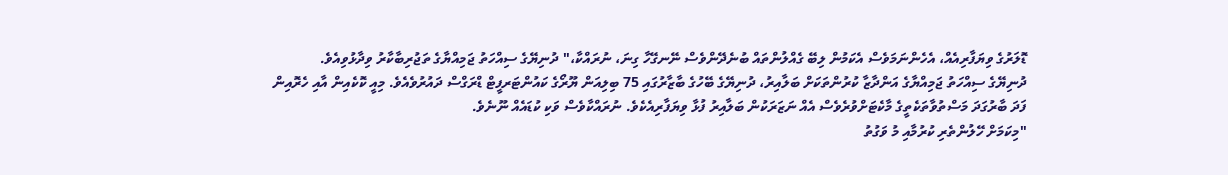ޑޮލަރުގެ ވިޔަފާރިއެއް، އެހެންނަމަވެސް އެކަމުން ލިބޭ ގެއްލުންތައް ބުނެދޭންވެސް ނޭނގޭހާ ގިނަ، ނުރައްކާ،" ދުނިޔޭގެ ސިއްހަތު ޖަމިއްޔާގެ ތަޖުރިބާކާރު ވިދާޅުވިއެވެ.
ދުނިޔޭގެ ސިއްހަތު ޖަމިއްޔާގެ އަންދާޒާ ކުރުންތަކަށް ބަލާއިރު، ދުނިޔޭގެ ބޭހުގެ ބާޒާރުގައި 75 ބިލިއަން ޔޫރޯގެ ކައުންޓަރފީޓް ޑްރަގްސް ދައުރުވެއެވެ. މިއީ ކޮކެއިން އާއި ހެރޮއިން ފަދަ ބާރުގަދަ މަސްތުވާތަކެތީގެ މާކެޓަށްވުރެވެސް އެއް ނަޒަރަކުން ބަލާއިރު ފުޅާ ވިޔަފާރިއެކެވެ. ނުރައްކާވެސް ވަކި ކުޑައެއް ނޫނެވެ.
"މިކަމަށް ހޭލުންތެރި ކުރުމާއި މު ވަގުތު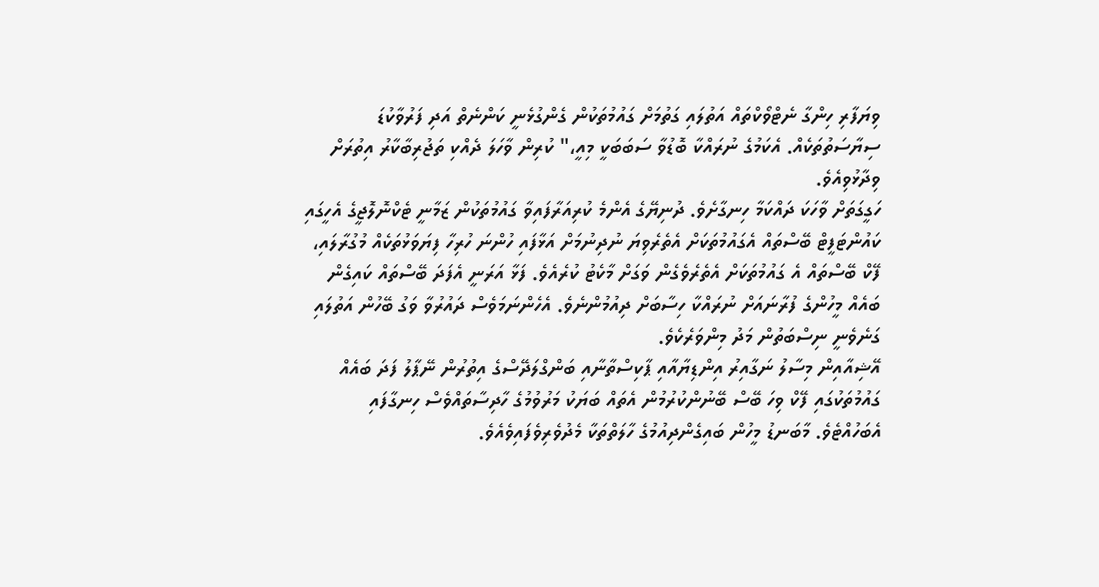ވިޔަފާރި ހިންގާ ނެޓްވޯކްތައް އަތުލައި ގަތުމަށް ގައުމުތަކުން ގެންގުޅެނީ ކަންނެތް އަދި ފަރުވާކުޑަ ސިޔާސަތުތަކެއް. އެކަމުގެ ނުރައްކާ ބޮޑުވާ ސަބަބަކީ މިއީ،" ކުރިން ވާހަލަ ދެއްކި ތަޖުރިބާކާރު އިތުރަށް ވިދާޅުވިއެވެ.
ހަގީގަތަށް ވާހަކަ ދައްކަމާ ހިނގާށެވެ. ދުނިޔޭގެ އެންމެ ކުރިއަރާފައިވާ ގައުމުތަކުން ޒަމާނީ ޓެކްނޮލޮޖީގެ އެހީގައި ކައުންޓަފީޓް ބޭސްތައް އެގައުމުތަކަށް އެތެރެވިޔަ ނުދިނުމަށް އަޅާފައި ހުންނަ ހުރިހާ ފިޔަވަޅުތަކެއް މުގުރާލައި، ފޭކް ބޭސްތައް އެ ގައުމުތަކަށް އެތެރެވެގެން ވަގަށް މާކެޓު ކުރެއެވެ. ފަޅާ އަރަނީ އެފަދަ ބޭސްތައް ކައިގެން ބައެއް މީހުންގެ ފުރާނައަށް ނުރައްކާ ހިސާބަށް ދިއުމުންނެވެ. އެހެންނަމަވެސް ދައުރުވާ ވަގު ބޭހުން އަތުލައި ގަނެވެނީ ނިސްބަތުން މަދު މިންވަރެކެވެ.
އޭޝިއާއިން މިސާލު ނަގާއިރު އިންޑިޔާއާއި ޕާކިސްތާނާއި ބަންގްލަދޭސްގެ އިތުރުން ނޭޕާލު ފަދަ ބައެއް ގައުމުތަކުގައި ފޭކް ވިހަ ބޭސް ބޭނުންކުރުމުން އެތައް ބަޔަކު މަރުވުމުގެ ހާދިސާތައްވެސް ހިނގާފައި އެބަހުއްޓެވެ. މާބަނޑު މީހުން ބައިގެންދިއުމުގެ ހާލަތްތަކާ މެދުވެރިވެފައިވެއެވެ.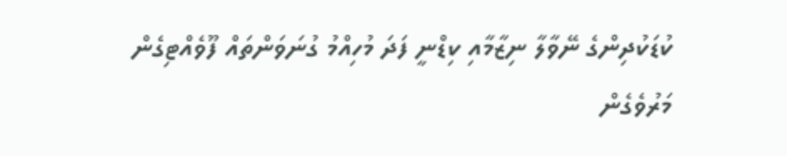ކުޑަކުދިންގެ ނޭވާލާ ނިޒާމާއި ކިޑްނީ ފަދަ މުހިއްމު ގުނަވަންތައް ފޫވެއްޓިގެން މަރުވެގެން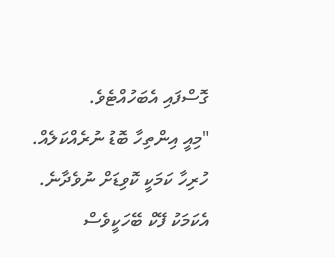ގޮސްފައި އެބަހުއްޓެވެ.
"މިއީ އިންތިހާ ބޮޑު ނުރެއްކަލެއް. ހުރިހާ ކަމަކީ ކޮވިޑަށް ނުވެދާނެ. އެކަމަކު ފޭކް ބޭހަކީވެސް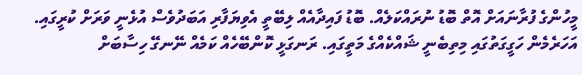މީހުންގެ ފުރާނައަށް އޮތް ބޮޑު ނުރައްކަލެއް. ބޮޑު ފައިދާއެއް ލިބޭތީ އެވިޔަފާރި އަބަދުވެސް އުޅެނީ ވަރަށް ކުރީގައި. އަހަރެމެން ހަގީގަތުގައި މިތިބެނީ ޝައްކެއްގެ މަތީގައި. ރަނގަޅީ ކޮންބޭހެއް ކަމެއް ނޭނގޭ ހިސާބަށް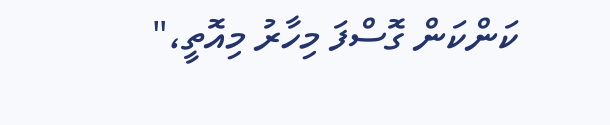ކަންކަން ގޮސްފަ މިހާރު މިއޮތީ،"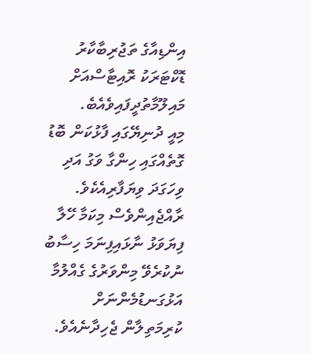އިންޑިއާގެ ތަޖުރިބާކާރު ޑޮކްޓަރަކު ރޮއިޓާސްއަށް މައިލޫމާތުދީފައިވެއެބެ.
މިއީ ދުނިޔޭގައި ފާޅުކަން ބޮޑު ގޮތެއްގައި ހިންގާ ވަގު އަދި ވިހަގަދަ ވިޔަފާރިއެކެވެ. ރާއްޖެއިންވެސް މިކަމާ ހޭލާ ފިޔަވަޅު ނާޅައިފިނަމަ ހިސާބު ނުކުރެވޭ މިންވަރުގެ ގެއްލުމާ އަޅުގަނޑުމެންނަށް ކުރިމަތިލާން ޖެހިދާނެއެވެ.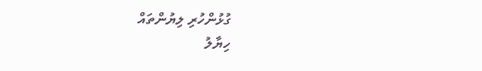ގުޅުންހުރި ލިޔުންތައް
ހިޔާލު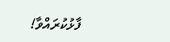ފާޅުކުރައްވާ!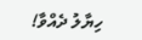ހިޔާލު ދެއްވާ!